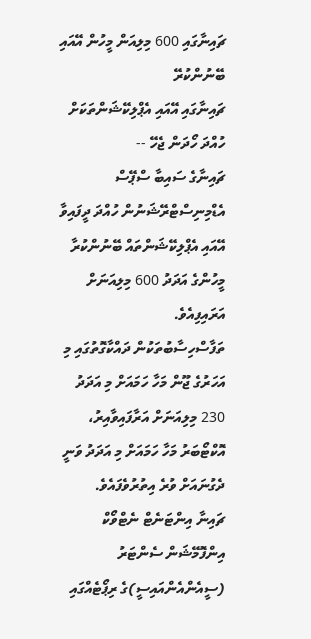ޗައިނާގައި 600 މިލިއަން މީހުން އޭއައި ބޭނުންކުރޭ
ޗައިނާގައި އޭއައި އެޕްލިކޭޝަންތަކަށް ހުއްދަ ހޯދަން ޖެހޭ --
ޗައިނާގެ ސައިބާ ސްޕޭސް އެޑްމިނިސްޓްރޭޝަނުން ހުއްދަ ދީފައިވާ އޭއައި އެޕްލިކޭޝަންތައް ބޭނުންކުރާ މީހުންގެ އަދަދު 600 މިލިއަނަށް އަރައިފިއެވެ.
ތަފާސްހިސާބުތަކުން ދައްކާގޮތުގައި މި އަހަރުގެ ޖޫން މަހާ ހަމައަށް މި އަދަދު 230 މިލިއަނަށް އަރާފައިވާއިރު، އޮކްޓޯބަރު މަހާ ހަމައަށް މި އަދަދު ވަނީ ދެގުނައަށް ވުރެ އިތުރުވެފައެވެ.
ޗައިނާ އިންޓަނެޓް ނެޓްވޯކް އިންފޮމޭޝަން ސެންޓަރު (ސީއެންއެންއައިސީ)ގެ ރިޕޯޓެއްގައި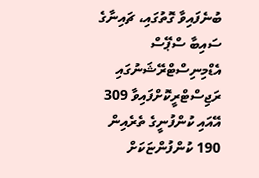ބުނެފައިވާ ގޮތުގައި، ޗައިނާގެ ސައިބާ ސްޕޭސް އެޑްމިނިސްޓްރޭޝަނުގައި ރަޖިސްޓްރީކޮށްފައިވާ 309 އޭއައި ކުންފުނީގެ ތެރެއިން 190 ކުންފުންޏަކަށް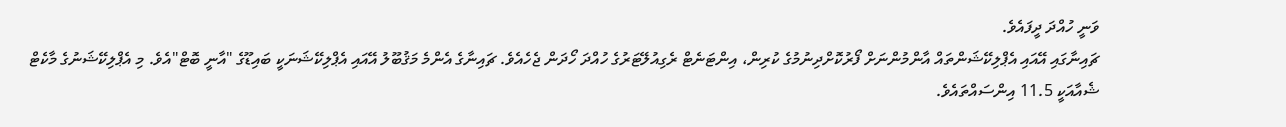ވަނީ ހުއްދަ ދީފައެވެ.
ޗައިނާގައި އޭއައި އެޕްލިކޭޝަންތައް އާންމުންނަށް ފޯރުކޮށްދިނުމުގެ ކުރިން، އިންޓަނެޓް ރެގިއުލޭޓަރުގެ ހުއްދަ ހޯދަން ޖެހެއެވެ. ޗައިނާގެ އެންމެ މަޤުބޫލު އޭއައި އެޕްލިކޭޝަނަކީ ބައިޑޫގެ "އާނީ ބޮޓް"އެވެ. މި އެޕްލިކޭޝަނުގެ މާކެޓް ޝެއާއަކީ 11.5 އިންސައްތައެވެ.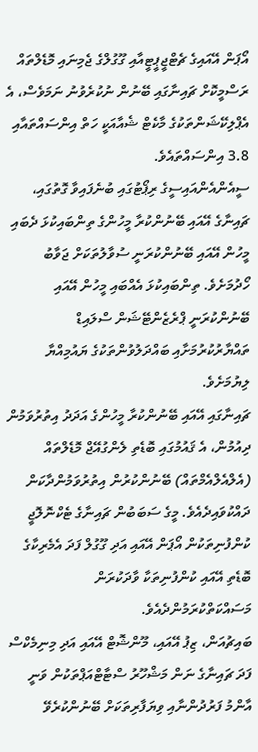އޯޕަން އޭއައިގެ ޗެޓްޖީޕީޓީއާއި ގޫގުލްގެ ޖެމިނައި މޮޑެލްތައް ރަސްމީކޮށް ޗައިނާގައި ބޭނުން ނުކުރެވުނު ނަމަވެސް، އެ އެޕްލިކޭޝަންތަކުގެ މާކެޓް ޝެއާއަކީ ހަތް އިންސައްތައާއި 3.8 އިންސައްތައެވެ.
ސީއެންއެންއައިސީގެ ރިޕޯޓުގައި ބުނެފައިވާ ގޮތުގައި، ޗައިނާގެ އޭއައި ބޭނުންކުރާ މީހުންގެ ތިންބައިކުޅަ ދެބައި މީހުން އޭއައި ބޭނުންކުރަނީ ސުވާލުތަކަށް ޖަވާބު ހޯދުމަށެވެ. ތިންބައިކުޅަ އެއްބައި މީހުން އޭއައި ބޭނުންކުރަނީ ޕްރެޒެންޓޭޝަން ސްލައިޑް ތައްޔާރުކުރުމަށާއި ބައްދަލުވުންތަކުގެ ޔައުމިއްޔާ ލިޔުމަށެވެ.
ޗައިނާގައި އޭއައި ބޭނުންކުރާ މީހުންގެ އަދަދު އިތުރުވަމުން ދިއުމުން، އެ ޤައުމުގައި ބޮޑެތި ލެންގުއޭޖް މޮޑެލްތައް (އެލްއެލްއެމްތައް) ބޭނުންކުރުން އިތުރުވަމުންދާކަން ދައްކުވައިދެއެވެ. މީގެ ސަބަބުން ޗައިނާގެ ޓެކްނޮލޮޖީ ކުންފުނިތަކުން އޯޕަން އޭއައި އަދި ގޫގުލް ފަދަ އެމެރިކާގެ ބޮޑެތި އޭއައި ކުންފުނިތަކާ ވާދަކުރަން މަސައްކަތްކުރަމުންދެއެވެ.
ބައިޗުއަން، ޒިޕު އޭއައި، މޫންޝޮޓް އޭއައި އަދި މިނިމެކްސް ފަދަ ޗައިނާގެ ނަން މަޝްހޫރު ސްޓާޓްއަޕްތަކުން ވަނީ އާންމު ފަރުދުންނާއި ވިޔަފާރިތަކަށް ބޭނުންކުރެވޭ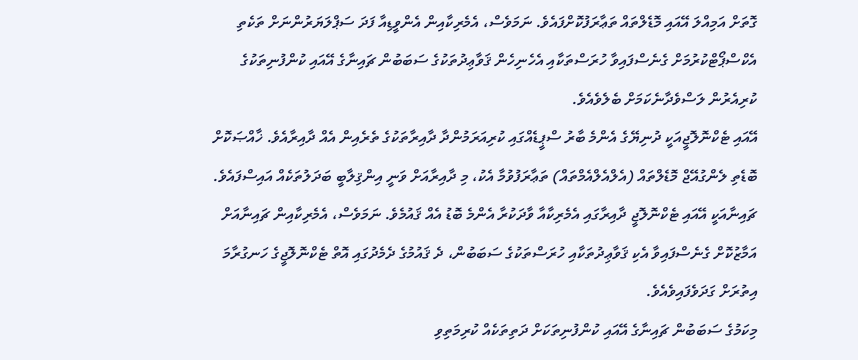ގޮތަށް އަމިއްލަ އޭއައި މޮޑެލްތައް ތަޢާރަފުކޮށްފައެވެ. ނަމަވެސް، އެމެރިކާއިން އެންވީޑިއާ ފަދަ ސަޕްލަޔަރުންނަށް ތަކެތި އެކްސްޕޯޓްކުރުމަށް ގެނެސްފައިވާ ހުރަސްތަކާއި އެހެނިހެން ޤަވާޢިދުތަކުގެ ސަބަބުން ޗައިނާގެ އޭއައި ކުންފުނިތަކުގެ ކުރިއެރުން ލަސްވެދާނެކަމަށް ބެލެވެއެވެ.
އޭއައި ޓެކްނޮލޮޖީއަކީ ދުނިޔޭގެ އެންމެ ބާރު ސްޕީޑެއްގައި ކުރިއަރަމުންދާ ދާއިރާތަކުގެ ތެރެއިން އެއް ދާއިރާއެވެ. ޚާއްޞަކޮށް ބޮޑެތި ލެންގުއޭޖް މޮޑެލްތައް (އެލްއެލްއެމްތައް) ތަޢާރަފުވުމާ އެކު، މި ދާއިރާއަށް ވަނީ އިންޤިލާބީ ބަދަލުތަކެއް އައިސްފައެވެ.
ޗައިނާއަކީ އޭއައި ޓެކްނޮލޮޖީ ދާއިރާގައި އެމެރިކާއާ ވާދަކުރާ އެންމެ ބޮޑު އެއް ޤައުމެވެ. ނަމަވެސް، އެމެރިކާއިން ޗައިނާއަށް އަމާޒުކޮށް ގެނެސްފައިވާ އެކި ޤަވާޢިދުތަކާއި ހުރަސްތަކުގެ ސަބަބުން، ދެ ޤައުމުގެ ދެމެދުގައި އޮތް ޓެކްނޮލޮޖީގެ ހަނގުރާމަ އިތުރަށް ގަދަވެފައިވެއެވެ.
މިކަމުގެ ސަބަބުން ޗައިނާގެ އޭއައި ކުންފުނިތަކަށް ދަތިތަކެއް ކުރިމަތިވި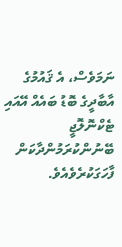ނަމަވެސް، އެ ޤައުމުގެ އާބާދީގެ ބޮޑު ބައެއް އޭއައި ޓެކްނޮލޮޖީ ބޭނުންކުރަމުންދާކަން ފާހަގަކުރެވެއެވެ.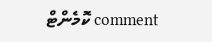comment ކޮމެންޓް